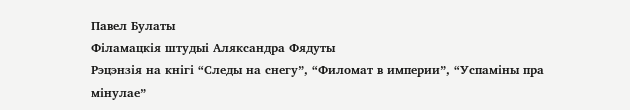Павел Булаты
Філамацкія штудыі Аляксандра Фядуты
Рэцэнзія на кнігі “Следы на снегу”, “Филомат в империи”, “Успаміны пра мінулае”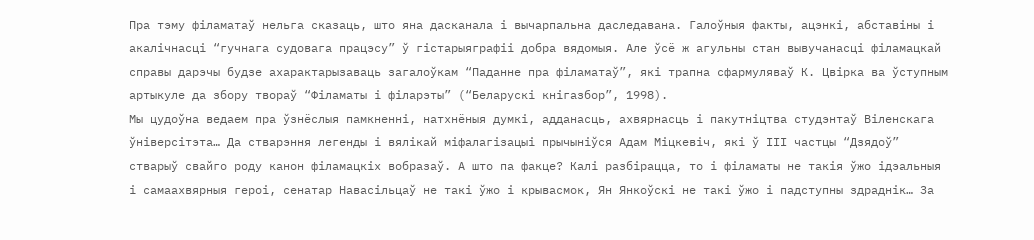Пра тэму філаматаў нельга сказаць, што яна дасканала і вычарпальна даследавана. Галоўныя факты, ацэнкі, абставіны і акалічнасці “гучнага судовага працэсу” ў гістарыяграфіі добра вядомыя. Але ўсё ж агульны стан вывучанасці філамацкай справы дарэчы будзе ахарактарызаваць загалоўкам “Паданне пра філаматаў”, які трапна сфармуляваў К. Цвірка ва ўступным артыкуле да збору твораў “Філаматы і філарэты” (“Беларускі кнігазбор”, 1998).
Мы цудоўна ведаем пра ўзнёслыя памкненні, натхнёныя думкі, адданасць, ахвярнасць і пакутніцтва студэнтаў Віленскага ўніверсітэта… Да стварэння легенды і вялікай міфалагізацыі прычыніўся Адам Міцкевіч, які ў ІІІ частцы “Дзядоў” стварыў свайго роду канон філамацкіх вобразаў. А што па факце? Калі разбірацца, то і філаматы не такія ўжо ідэальныя і самаахвярныя героі, сенатар Навасільцаў не такі ўжо і крывасмок, Ян Янкоўскі не такі ўжо і падступны здраднік… За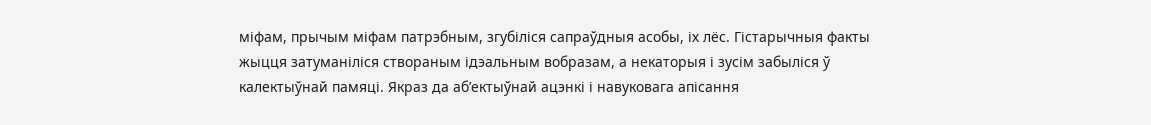міфам, прычым міфам патрэбным, згубіліся сапраўдныя асобы, іх лёс. Гістарычныя факты жыцця затуманіліся створаным ідэальным вобразам, а некаторыя і зусім забыліся ў калектыўнай памяці. Якраз да аб’ектыўнай ацэнкі і навуковага апісання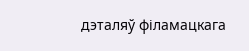дэталяў філамацкага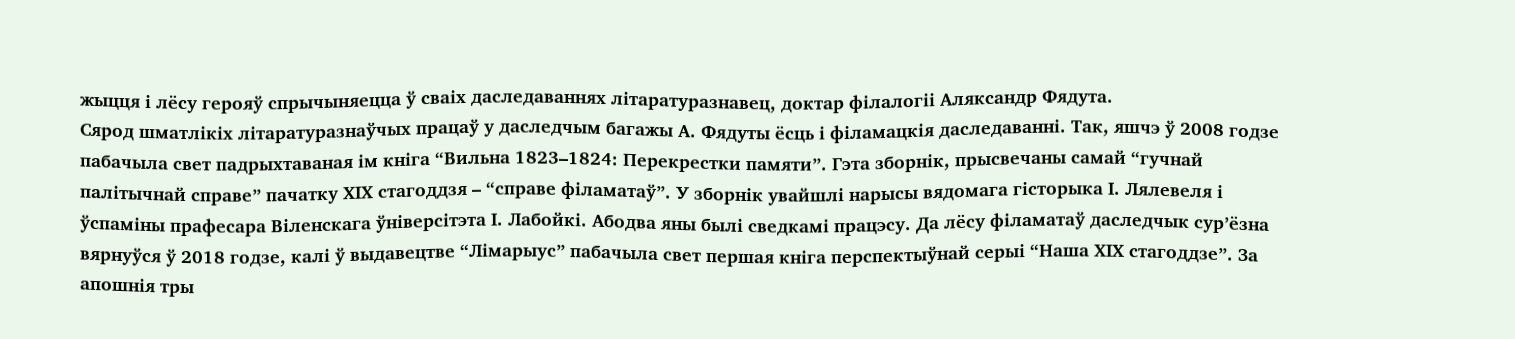жыцця і лёсу герояў спрычыняецца ў сваіх даследаваннях літаратуразнавец, доктар філалогіі Аляксандр Фядута.
Сярод шматлікіх літаратуразнаўчых працаў у даследчым багажы А. Фядуты ёсць і філамацкія даследаванні. Так, яшчэ ў 2008 годзе пабачыла свет падрыхтаваная ім кніга “Вильна 1823–1824: Перекрестки памяти”. Гэта зборнік, прысвечаны самай “гучнай палітычнай справе” пачатку ХІХ стагоддзя – “справе філаматаў”. У зборнік увайшлі нарысы вядомага гісторыка І. Лялевеля і ўспаміны прафесара Віленскага ўніверсітэта І. Лабойкі. Абодва яны былі сведкамі працэсу. Да лёсу філаматаў даследчык сур’ёзна вярнуўся ў 2018 годзе, калі ў выдавецтве “Лімарыус” пабачыла свет першая кніга перспектыўнай серыі “Наша ХІХ стагоддзе”. За апошнія тры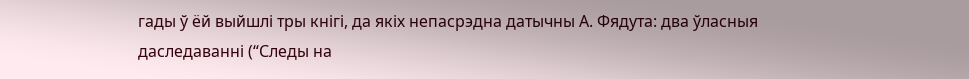гады ў ёй выйшлі тры кнігі, да якіх непасрэдна датычны А. Фядута: два ўласныя даследаванні (“Следы на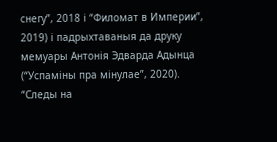снегу”, 2018 і “Филомат в Империи”, 2019) і падрыхтаваныя да друку мемуары Антонія Эдварда Адынца (“Успаміны пра мінулае”, 2020).
“Следы на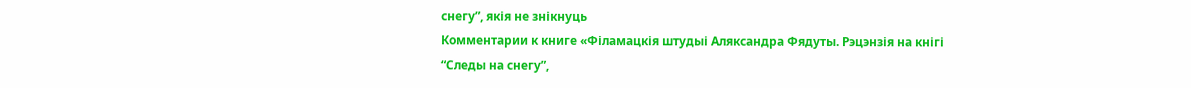снегу”, якія не знікнуць
Комментарии к книге «Філамацкія штудыі Аляксандра Фядуты. Рэцэнзія на кнігі “Следы на снегу”,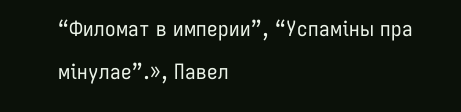“Филомат в империи”, “Успаміны пра мінулае”.», Павел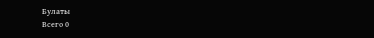Булаты
Всего 0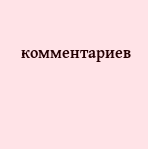комментариев